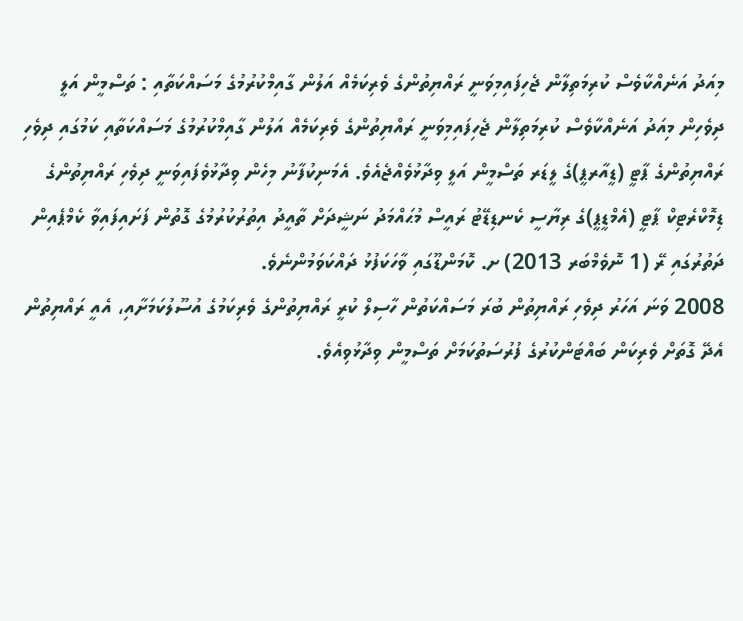މިއަދު އަނެއްކާވެސް ކުރިމަތިލާން ޖެހިފައިމިވަނީ ރައްޔިތުންގެ ވެރިކަމެއް އަލުން ގާއިމްކުރުމުގެ މަސައްކަތާއި : ތަސްމީން އަލީ
ދިވެހިން މިއަދު އަނެއްކާވެސް ކުރިމަތިލާން ޖެހިފައިމިވަނީ ރައްޔިތުންގެ ވެރިކަމެއް އަލުން ގާއިމްކުރުމުގެ މަސައްކަތާއި ކަމުގައި ދިވެހި ރައްޔިތުންގެ ޕާޓީ (ޑީއާރޕީ)ގެ ލީޑަރ ތަސްމީން އަލީ ވިދާޅުވެއްޖެއެވެ. އެމަނިކުފާނު މިހެން ވިދާޅުވެފައިވަނީ ދިވެހި ރައްޔިތުންގެ ޑިމޮކްރެޓިކް ޕާޓީ (އެމްޑީޕީ)ގެ ރިޔާސީ ކެނޑިޑޭޓު ރައީސް މުޙައްމަދު ނަޝީދަށް ތާއީދު އިތުރުކުރުމުގެ ގޮތުން ފަށައިފައިވާ ކެމްޕެއިން ދަތުރުގައި ރޭ (1 ނޮވެމްބަރ 2013) ށ. ކޮމަންޑޫގައި ވާހަކަފުޅު ދައްކަވަމުންނެވެ.
2008 ވަނަ އަހަރު ދިވެހި ރައްޔިތުން ބުރަ މަސައްކަތުން ހާސިލް ކުރީ ރައްޔިތުންގެ ވެރިކަމުގެ އުސޫލުކަމަށާއި، އެއީ ރައްޔިތުން އެދޭ ގޮތަށް ވެރިކަން ބައްޓަންކުރުގެ ފުރުސަތުކަމަށް ތަސްމީން ވިދާޅުވިއެވެ.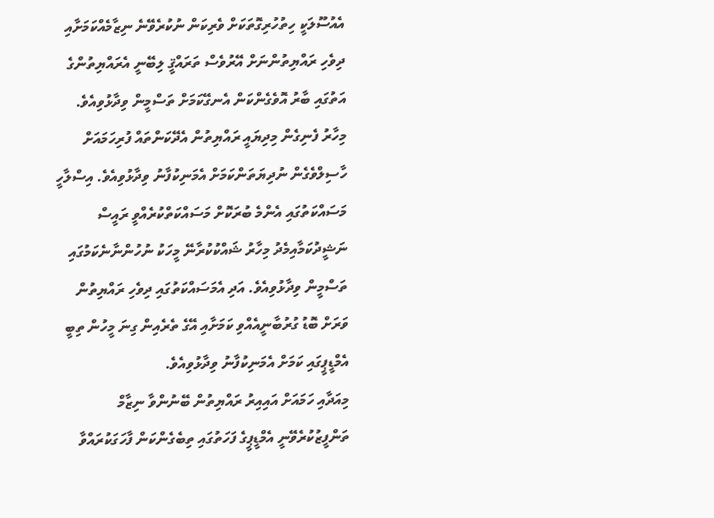އެއުސޫލަކީ ހިތުހުރިގޮތަކަށް ވެރިކަން ނުކުރެވޭނެ ނިޒާމެއްކަމަށާއި ދިވެހި ރައްޔިތުންނަށް އޭރުވެސް ތަރައްޤީ ލިބޭނީ އެރައްޔިތުންގެ އަތުގައި ބާރު އޮވެގެންކަން އެނގޭކަމަށް ތަސްމީން ވިދާޅުވިއެވެ.
މިހާރު ފެނިގެން މިދިޔައީ ރައްޔިތުން އެދޭކަންތައް ފުރިހަމައަށް ހާސިލްވެގެން ނުދިޔަތަންކަމަށް އެމަނިކުފާނު ވިދާޅުވިއެވެ. އިސްލާހީ މަސައްކަތުގައި އެންމެ ބުރަކޮށް މަސައްކަތްކުރެއްވީ ރައީސް ނަޝީދުކަމާއިމެދު މިހާރު ޝައްކުކުރާނޭ މީހަކު ނުހުންނާނެކަމުގައި ތަސްމީން ވިދާޅުވިއެވެ. އަދި އެމަސައްކަތުގައި ދިވެހި ރައްޔިތުން ވަރަށް ބޮޑު ގުރުބާނީއެއްވި ކަމަށާއި އޭގެ ތެރެއިން ގިނަ މީހުން ތިބީ އެމްޑީޕީގައި ކަމަށް އެމަނިކުފާނު ވިދާޅުވިއެވެ.
މިއަދާއި ހަމައަށް އައިއިރު ރައްޔިތުން ބޭނުންވާ ނިޒާމް ތަންފީޒުކުރެވޭނީ އެމްޑީޕީގެ ފަހަތުގައި ތިބެގެންކަން ފާހަގަކުރައްވާ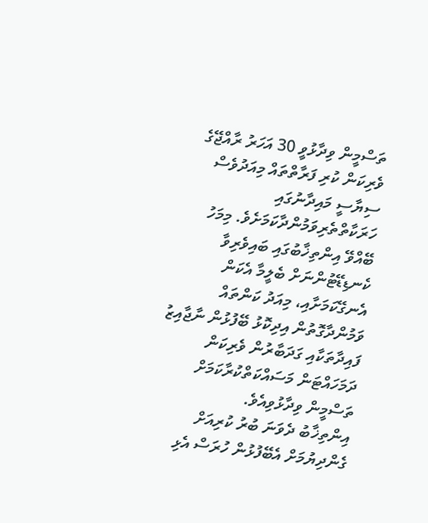ތަސްމީން ވިދާޅުވީ 30 އަހަރު ރާއްޖޭގެ ވެރިކަން ކުރި ފަރާތްތައް މިއަދުވެސް ސިޔާސީ މައިދާނުގައި ހަރަކާތްތެރިވަމުންދާކަމަށެވެ. މިމަހު ބޭއްވޭ އިންތިޚާބުގައި ބައިވެރިވާ ކެނޑިޑޭޓުންނަށް ބެލީމާ އެކަން އެނގޭކަމަށާއި، މިއަދު ކަންތައް ވަމުންދާގޮތުން އިދިކޮޅު ބޭފުޅުން ނާޖާއިޒު ފައިދާތަކާއި ގަދަބާރުން ވެރިކަން ދަމަހައްޓަން މަސައްކަތްކުރާކަމަށް ތަސްމީން ވިދާޅުވިއެވެ.
އިންތިޚާބު ދެވަނަ ބުރު ކުރިއަށް ގެންދިޔުމަށް އެބޭފުޅުން ހުރަސް އެޅި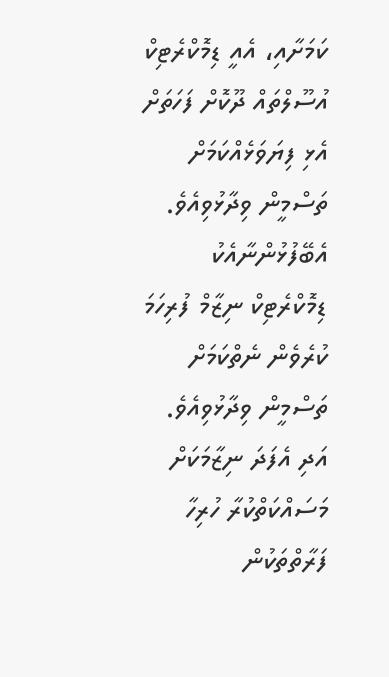ކަމަށާއި، އެއީ ޑިމޮކްރެޓިކް އުސޫލްތައް ދޫކޮށް ފަހަތަށް އެޅި ފިޔަވަޅެއްކަމަށް ތަސްމީން ވިދާޅުވިއެވެ. އެބޭފުޅުންނާއެކު ޑިމޮކްރެޓިކް ނިޒާމް ފުރިހަމަ ކުރެވެން ނެތްކަމަށް ތަސްމީން ވިދާޅުވިއެވެ. އަދި އެފަދަ ނިޒާމަކަށް މަސައްކަތްކުރާ ހުރިހާ ފަރާތްތަކުން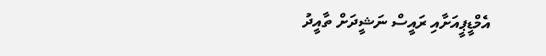އެމްޑީޕީއަށާއި ރައީސް ނަޝީދަށް ތާއީދު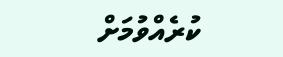ކުރެއްވުމަށް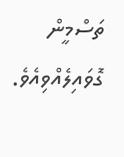ތަސްމީން ގޮވައިލެއްވިއެވެ.